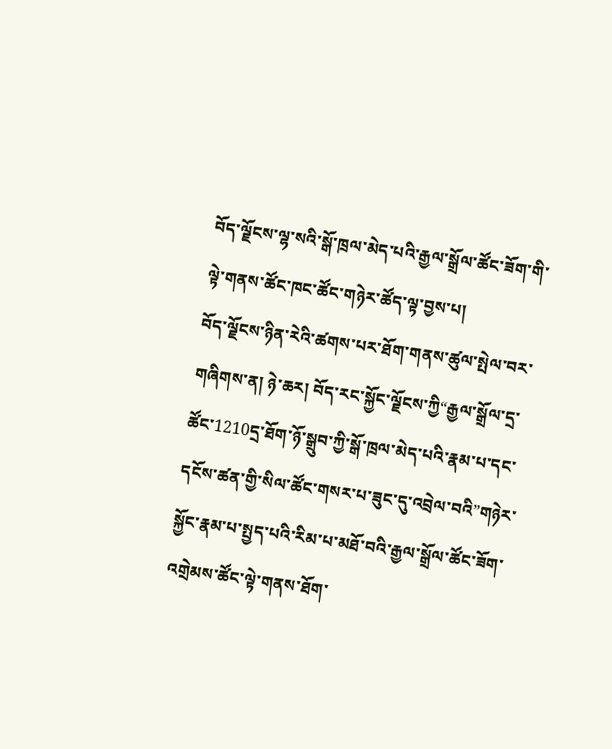བོད་ལྗོངས་ལྷ་སའི་སྒོ་ཁྲལ་མེད་པའི་རྒྱལ་སྒྲོལ་ཚོང་ཟོག་གི་ལྟེ་གནས་ཚོང་ཁང་ཚོང་གཉེར་ཚོད་ལྟ་བྱས་པ།
བོད་ལྗོངས་ཉིན་རེའི་ཚགས་པར་ཐོག་གནས་ཚུལ་སྤེལ་བར་གཞིགས་ན། ཉེ་ཆར། བོད་རང་སྐྱོང་ལྗོངས་ཀྱི“རྒྱལ་སྒྲོལ་དྲ་ཚོང་1210དྲ་ཐོག་ཉོ་སྒྲུབ་ཀྱི་སྒོ་ཁྲལ་མེད་པའི་རྣམ་པ་དང་དངོས་ཚན་གྱི་སིལ་ཚོང་གསར་པ་ཟུང་དུ་འབྲེལ་བའི”གཉེར་སྐྱོང་རྣམ་པ་སྤྱད་པའི་རིམ་པ་མཐོ་བའི་རྒྱལ་སྒྲོལ་ཚོང་ཟོག་འགྲེམས་ཚོང་ལྟེ་གནས་ཐོག་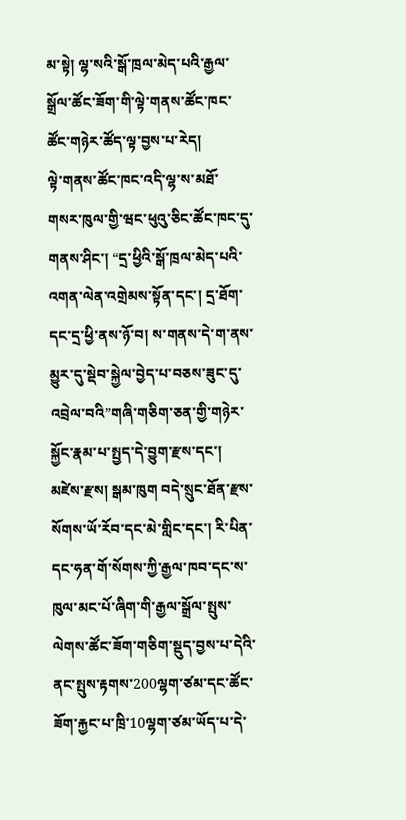མ་སྟེ། ལྷ་སའི་སྒོ་ཁྲལ་མེད་པའི་རྒྱལ་སྒྲོལ་ཚོང་ཟོག་གི་ལྟེ་གནས་ཚོང་ཁང་ཚོང་གཉེར་ཚོད་ལྟ་བྱས་པ་རེད།
ལྟེ་གནས་ཚོང་ཁང་འདི་ལྷ་ས་མཐོ་གསར་ཁུལ་གྱི་ཝང་ཕུའུ་ཅིང་ཚོང་ཁང་དུ་གནས་ཤིང་། “དྲ་ཕྱིའི་སྒོ་ཁྲལ་མེད་པའི་འགན་ལེན་འགྲེམས་སྟོན་དང་། དྲ་ཐོག་དང་དྲ་ཕྱི་ནས་ཉོ་བ། ས་གནས་དེ་ག་ནས་མྱུར་དུ་སྡེབ་སྐྱེལ་བྱེད་པ་བཅས་ཟུང་དུ་འབྲེལ་བའི”གཞི་གཅིག་ཅན་གྱི་གཉེར་སྐྱོང་རྣམ་པ་སྤྱད་དེ་བྱུག་རྫས་དང་། མཛེས་རྫས། སྒམ་ཁུག བདེ་སྲུང་ཐོན་རྫས་སོགས་ཡོ་རོབ་དང་མེ་གླིང་དང་། རི་པིན་དང་ཧན་གོ་སོགས་ཀྱི་རྒྱལ་ཁབ་དང་ས་ཁུལ་མང་པོ་ཞིག་གི་རྒྱལ་སྒྲོལ་སྤུས་ལེགས་ཚོང་ཟོག་གཅིག་སྡུད་བྱས་པ་དེའི་ནང་སྤུས་རྟགས་200ལྷག་ཙམ་དང་ཚོང་ཟོག་རྐྱང་པ་ཁྲི་10ལྷག་ཙམ་ཡོད་པ་དེ་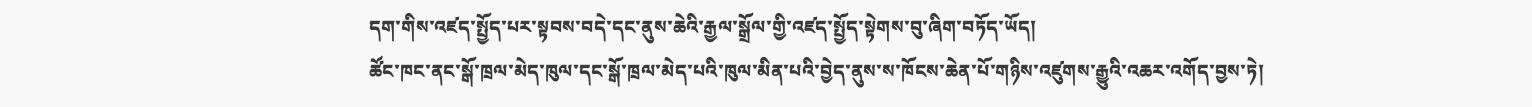དག་གིས་འཛད་སྤྱོད་པར་སྟབས་བདེ་དང་ནུས་ཆེའི་རྒྱལ་སྒྲོལ་གྱི་འཛད་སྤྱོད་སྟེགས་བུ་ཞིག་བཏོད་ཡོད།
ཚོང་ཁང་ནང་སྒོ་ཁྲལ་མེད་ཁུལ་དང་སྒོ་ཁྲལ་མེད་པའི་ཁུལ་མིན་པའི་བྱེད་ནུས་ས་ཁོངས་ཆེན་པོ་གཉིས་འཛུགས་རྒྱུའི་འཆར་འགོད་བྱས་ཏེ།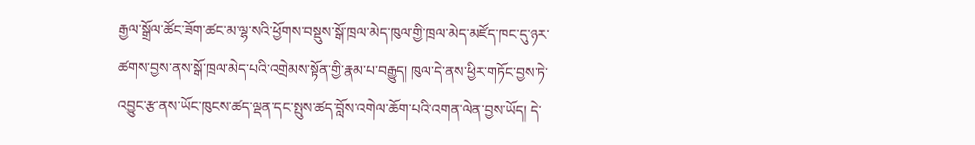རྒྱལ་སྒྲོལ་ཚོང་ཟོག་ཚང་མ་ལྷ་སའི་ཕྱོགས་བསྡུས་སྒོ་ཁྲལ་མེད་ཁུལ་གྱི་ཁྲལ་མེད་མཛོད་ཁང་དུ་ཉར་ཚགས་བྱས་ནས་སྒོ་ཁྲལ་མེད་པའི་འགྲེམས་སྟོན་གྱི་རྣམ་པ་བརྒྱུད། ཁུལ་དེ་ནས་ཕྱིར་གཏོང་བྱས་ཏེ་འབྱུང་རྩ་ནས་ཡོང་ཁུངས་ཚད་ལྡན་དང་སྤུས་ཚད་བློས་འགེལ་ཆོག་པའི་འགན་ལེན་བྱས་ཡོད། དེ་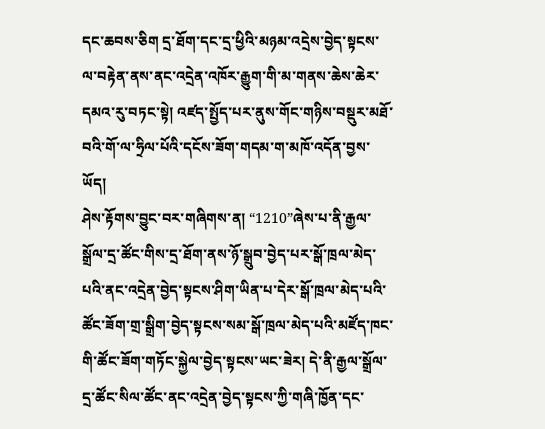དང་ཆབས་ཅིག དྲ་ཐོག་དང་དྲ་ཕྱིའི་མཉམ་འདྲེས་བྱེད་སྟངས་ལ་བརྟེན་ནས་ནང་འདྲེན་འཁོར་རྒྱུག་གི་མ་གནས་ཆེས་ཆེར་དམའ་རུ་བཏང་སྟེ། འཛད་སྤྱོད་པར་ནུས་གོང་གཉིས་བསྡུར་མཐོ་བའི་གོ་ལ་ཧྲིལ་པོའི་དངོས་ཟོག་གདམ་ག་མཁོ་འདོན་བྱས་ཡོད།
ཤེས་རྟོགས་བྱུང་བར་གཞིགས་ན། “1210”ཞེས་པ་ནི་རྒྱལ་སྒྲོལ་དྲ་ཚོང་གིས་དྲ་ཐོག་ནས་ཉོ་སྒྲུབ་བྱེད་པར་སྒོ་ཁྲལ་མེད་པའི་ནང་འདྲེན་བྱེད་སྟངས་ཤིག་ཡིན་པ་དེར་སྒོ་ཁྲལ་མེད་པའི་ཚོང་ཟོག་གྲ་སྒྲིག་བྱེད་སྟངས་སམ་སྒོ་ཁྲལ་མེད་པའི་མཛོད་ཁང་གི་ཚོང་ཟོག་གཏོང་སྐྱེལ་བྱེད་སྟངས་ཡང་ཟེར། དེ་ནི་རྒྱལ་སྒྲོལ་དྲ་ཚོང་སིལ་ཚོང་ནང་འདྲེན་བྱེད་སྟངས་ཀྱི་གཞི་ཁྱོན་དང་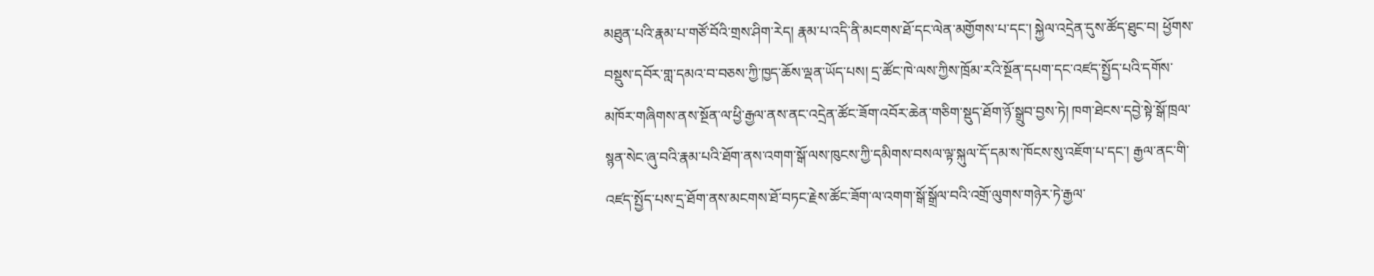མཐུན་པའི་རྣམ་པ་གཙོ་བོའི་གྲས་ཤིག་རེད། རྣམ་པ་འདི་ནི་མངགས་ཐོ་དང་ལེན་མགྱོགས་པ་དང་། སྐྱེལ་འདྲེན་དུས་ཚོད་ཐུང་བ། ཕྱོགས་བསྡུས་དབོར་གླ་དམའ་བ་བཅས་ཀྱི་ཁྱད་ཆོས་ལྡན་ཡོད་པས། དྲ་ཚོང་ཁེ་ལས་ཀྱིས་ཁྲོམ་རའི་སྔོན་དཔག་དང་འཛད་སྤྱོད་པའི་དགོས་མཁོར་གཞིགས་ནས་སྔོན་ལ་ཕྱི་རྒྱལ་ནས་ནང་འདྲེན་ཚོང་ཟོག་འབོར་ཆེན་གཅིག་སྡུད་ཐོག་ཉོ་སྒྲུབ་བྱས་ཏེ། ཁག་ཐེངས་དབྱེ་སྟེ་སྒོ་ཁྲལ་སྙན་སེང་ཞུ་བའི་རྣམ་པའི་ཐོག་ནས་འགག་སྒོ་ལས་ཁུངས་ཀྱི་དམིགས་བསལ་ལྟ་སྐུལ་དོ་དམ་ས་ཁོངས་སུ་འཇོག་པ་དང་། རྒྱལ་ནང་གི་འཛད་སྤྱོད་པས་དྲ་ཐོག་ནས་མངགས་ཐོ་བཏང་རྗེས་ཚོང་ཟོག་ལ་འགག་སྒོ་སྒྲོལ་བའི་འགྲོ་ལུགས་གཉེར་ཏེ་རྒྱལ་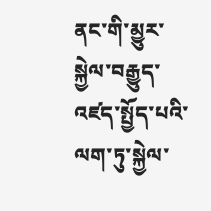ནང་གི་མྱུར་སྐྱེལ་བརྒྱུད་འཛད་སྤྱོད་པའི་ལག་ཏུ་སྐྱེལ་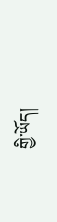གྱི་ཡོད།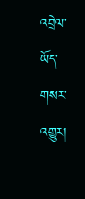འབྲེལ་ཡོད་གསར་འགྱུར།